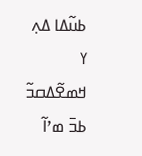ߕߎ߬ߡߊ ߡߍ߲ ߌ ߞߘߐ߬ߡߛߏ߬ ߕߏ߫ ߘߴߊ߬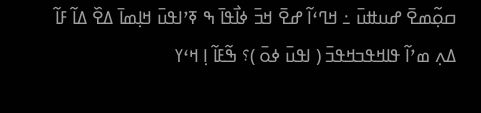ߛߋ߲߬ߘߐ߫ ߝߎߚߎ߫ ߸ ߞߣߵߊ߬ ߝߐ߫ ߞߏ߫ ߦߊ߯ߟߊ߫ ߒ ߧߴߊߟߎ߫ ߞߊ߲ߘߊ߫ ߡߐ߰ ߡߊ߬ ߓߊ߬ ߡߍ߲ ߘߴߊ߬ ߟߊߞߟߏߞߟߏ߫ ( ߊߟߎ߫ ߦߋ߫ )؟ ߒ߬ߓߊ߬ ߊ߲ ߞߵߌ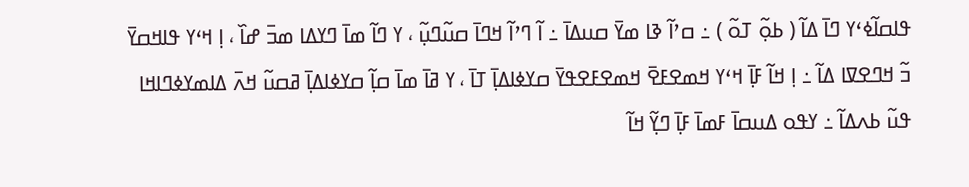ߟߊߛߊ߬ߦߵߌ ߣߊ߫ ߡߊ߬ ( ߕߋ߲߬ ߠߋ߬ ) ߸ ߛߴߊ߬ ߢߊ ߘߌ߫ ߛߎߡߊ߫ ߸ ߊ߬ ߣߴߊ߬ ߞߣߊ߫ ߛߎ߬ߣߎ߲߬ ، ߌ ߣߊ߬ ߘߊ߫ ߣߌߡߊ ߘߏ߫ ߝߊ߰ ، ߊ߲ ߞߵߌ ߟߊߞߛߌ߫ ߏ߬ ߞߣߐߜߊ ߡߊ߬ ߸ ߊ߲ ߞߊ߬ ߓߊ߲߫ ߞߵߌ ߞߘߐߓߐ߫ ߞߘߐߓߐߟߌ߫ ߛߌߦߊߡߊ߲߫ ߠߊ߫ ، ߌ ߥߊ߫ ߘߊ߫ ߛߊ߲߬ ߛߌߦߊߡߊ߲߫ ߥߛߎ߬ ߞߍ߫ ߡߊߘߌߦߣߊߞߊ ߟߎ߬ ߕߍߡߊ߬ ߸ ߌߟߋ ߡߎߛߊ߫ ߓߘߊ߫ ߓߊ߲߫ ߣߌ߲߬ ߞߊ߬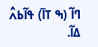ߣߊ߬ (ߒ ߠߊ߫) ߟߊ߬ߕߍ߮ ߡߊ߬.